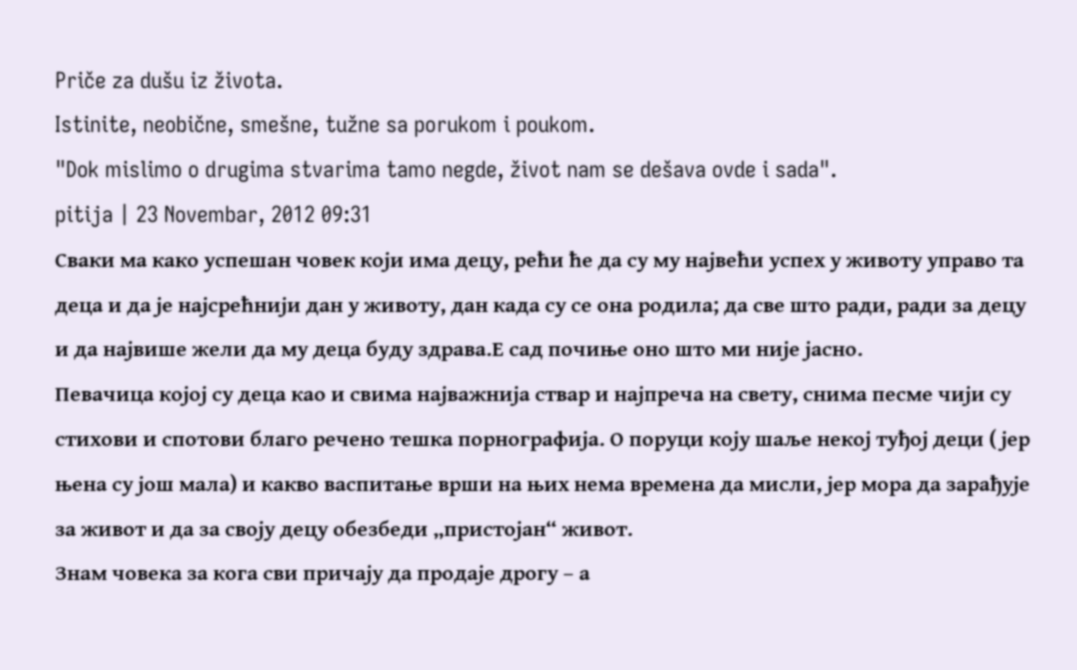Priče za dušu iz života.
Istinite, neobične, smešne, tužne sa porukom i poukom.
"Dok mislimo o drugima stvarima tamo negde, život nam se dešava ovde i sada".
pitija | 23 Novembar, 2012 09:31
Сваки ма како успешан човек који има децу, рећи ће да су му највећи успех у животу управо та деца и да је најсрећнији дан у животу, дан када су се она родила; да све што ради, ради за децу и да највише жели да му деца буду здрава.Е сад почиње оно што ми није јасно.
Певачица којој су деца као и свима најважнија ствар и најпреча на свету, снима песме чији су стихови и спотови благо речено тешка порнографија. О поруци коју шаље некој туђој деци ( јер њена су још мала) и какво васпитање врши на њих нема времена да мисли, јер мора да зарађује за живот и да за своју децу обезбеди „пристојан“ живот.
Знам човека за кога сви причају да продаје дрогу – а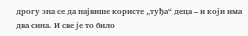дрогу зна се да највише користе „туђа“ деца – и који има два сина. И све је то било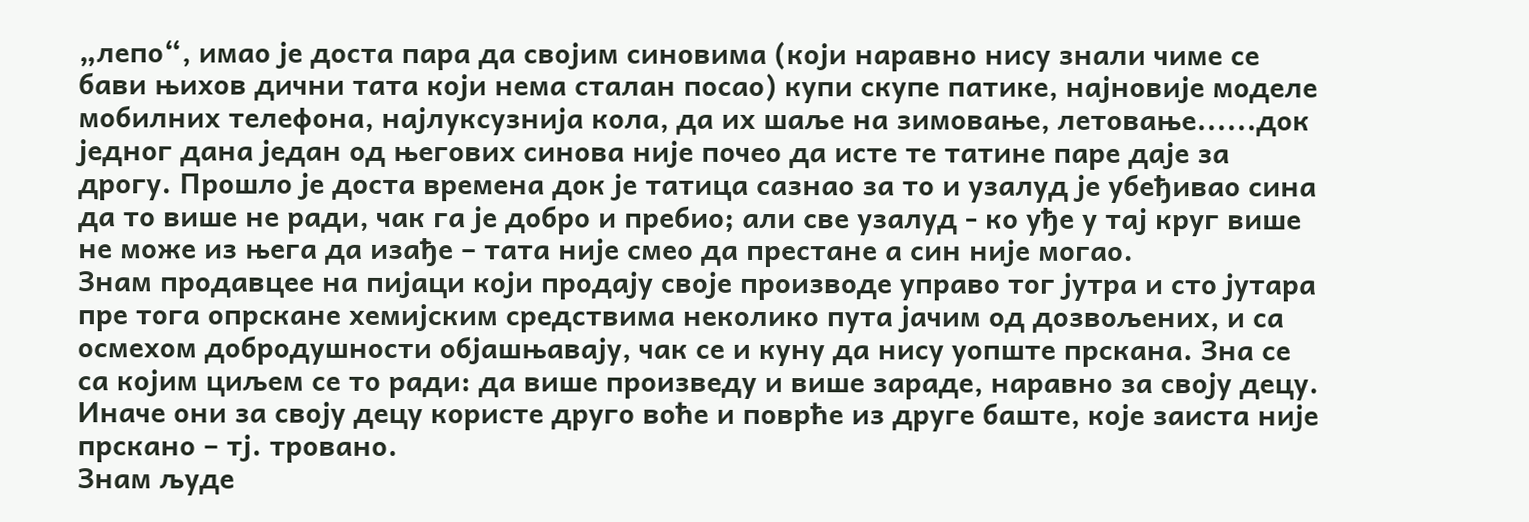„лепо“, имао је доста пара да својим синовима (који наравно нису знали чиме се бави њихов дични тата који нема сталан посао) купи скупе патике, најновије моделе мобилних телефона, најлуксузнија кола, да их шаље на зимовање, летовање......док једног дана један од његових синова није почео да исте те татине паре даје за дрогу. Прошло је доста времена док је татица сазнао за то и узалуд је убеђивао сина да то више не ради, чак га је добро и пребио; али све узалуд - ко уђе у тај круг више не може из њега да изађе – тата није смео да престане а син није могао.
Знам продавцее на пијаци који продају своје производе управо тог јутра и сто јутара пре тога опрскане хемијским средствима неколико пута јачим од дозвољених, и са осмехом добродушности објашњавају, чак се и куну да нису уопште прскана. Зна се са којим циљем се то ради: да више произведу и више зараде, наравно за своју децу. Иначе они за своју децу користе друго воће и поврће из друге баште, које заиста није прскано – тј. тровано.
Знам људе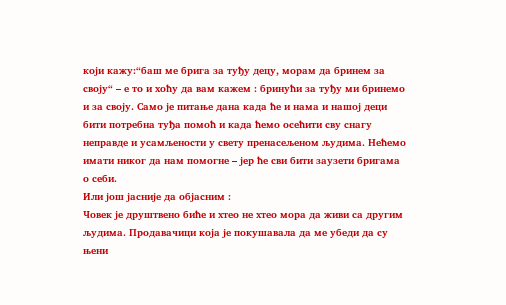који кажу:“баш ме брига за туђу децу, морам да бринем за своју“ – е то и хоћу да вам кажем : бринући за туђу ми бринемо и за своју. Само је питање дана када ће и нама и нашој деци бити потребна туђа помоћ и када ћемо осећити сву снагу неправде и усамљености у свету пренасељеном људима. Нећемо имати никог да нам помогне – јер ће сви бити заузети бригама о себи.
Или још јасније да објасним :
Човек је друштвено биће и хтео не хтео мора да живи са другим људима. Продавачици која је покушавала да ме убеди да су њени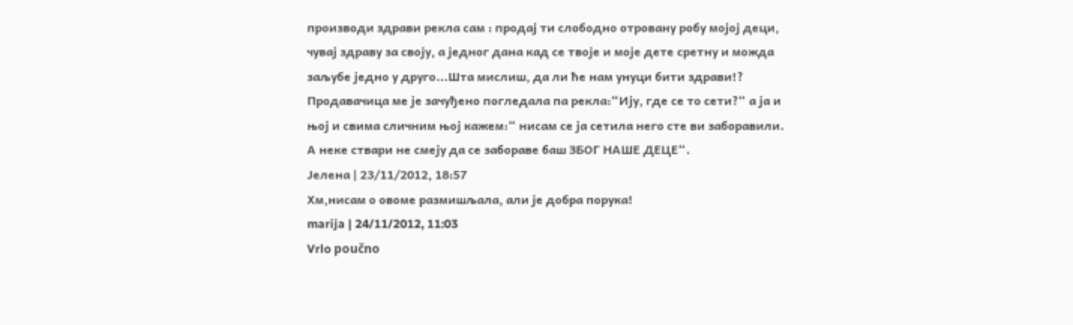производи здрави рекла сам : продај ти слободно отровану робу мојој деци, чувај здраву за своју, а једног дана кад се твоје и моје дете сретну и можда заљубе једно у друго...Шта мислиш, да ли ће нам унуци бити здрави!?
Продавачица ме је зачуђено погледала па рекла:“Ију, где се то сети?“ а ја и њој и свима сличним њој кажем:“ нисам се ја сетила него сте ви заборавили. А неке ствари не смеју да се забораве баш ЗБОГ НАШЕ ДЕЦЕ“.
Јелена | 23/11/2012, 18:57
Хм,нисам о овоме размишљала, али је добра порука!
marija | 24/11/2012, 11:03
Vrlo poučno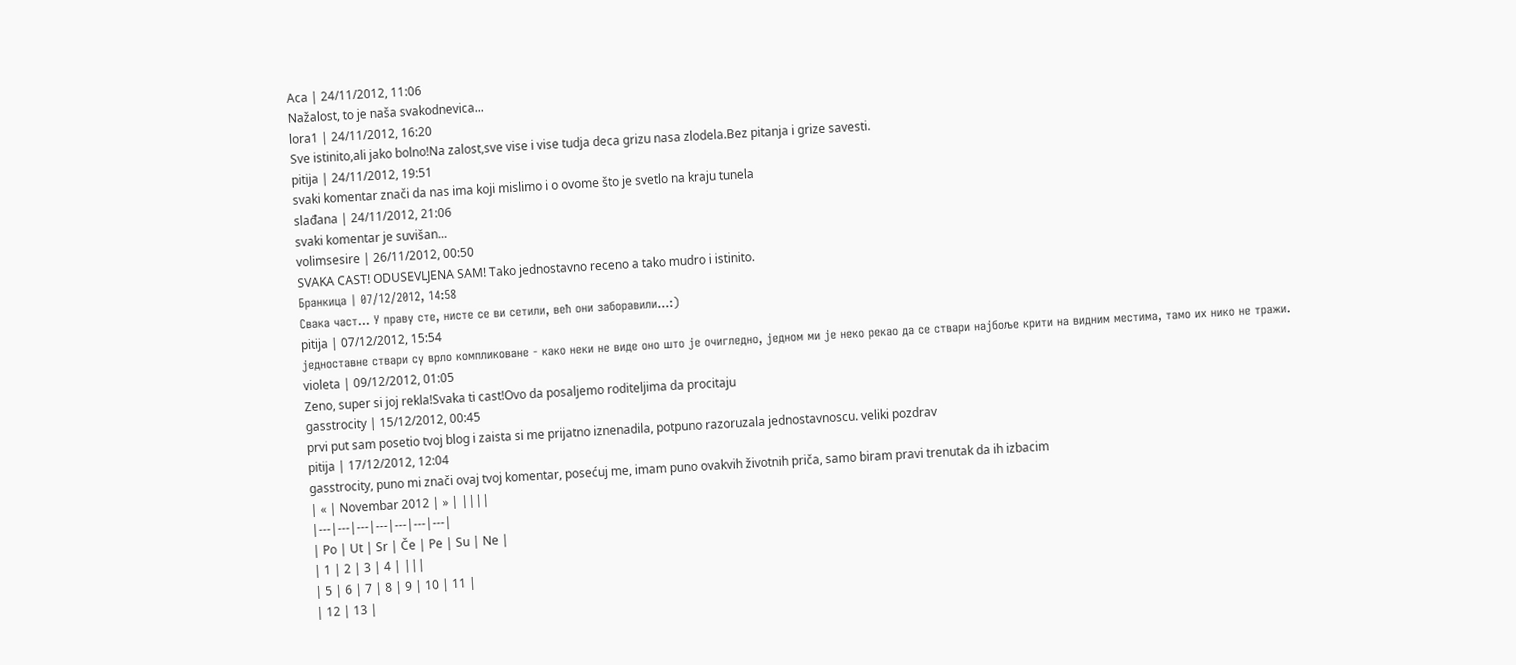Aca | 24/11/2012, 11:06
Nažalost, to je naša svakodnevica...
lora1 | 24/11/2012, 16:20
Sve istinito,ali jako bolno!Na zalost,sve vise i vise tudja deca grizu nasa zlodela.Bez pitanja i grize savesti.
pitija | 24/11/2012, 19:51
svaki komentar znači da nas ima koji mislimo i o ovome što je svetlo na kraju tunela
slađana | 24/11/2012, 21:06
svaki komentar je suvišan...
volimsesire | 26/11/2012, 00:50
SVAKA CAST! ODUSEVLJENA SAM! Tako jednostavno receno a tako mudro i istinito.
Бранкица | 07/12/2012, 14:58
Свака част... У праву сте, нисте се ви сетили, већ они заборавили...:)
pitija | 07/12/2012, 15:54
једноставне ствари су врло компликоване - како неки не виде оно што је очигледно, једном ми је неко рекао да се ствари најбоље крити на видним местима, тамо их нико не тражи.
violeta | 09/12/2012, 01:05
Zeno, super si joj rekla!Svaka ti cast!Ovo da posaljemo roditeljima da procitaju
gasstrocity | 15/12/2012, 00:45
prvi put sam posetio tvoj blog i zaista si me prijatno iznenadila, potpuno razoruzala jednostavnoscu. veliki pozdrav
pitija | 17/12/2012, 12:04
gasstrocity, puno mi znači ovaj tvoj komentar, posećuj me, imam puno ovakvih životnih priča, samo biram pravi trenutak da ih izbacim
| « | Novembar 2012 | » | ||||
|---|---|---|---|---|---|---|
| Po | Ut | Sr | Če | Pe | Su | Ne |
| 1 | 2 | 3 | 4 | |||
| 5 | 6 | 7 | 8 | 9 | 10 | 11 |
| 12 | 13 |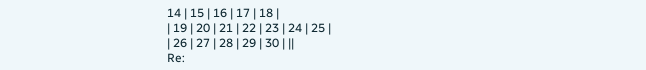14 | 15 | 16 | 17 | 18 |
| 19 | 20 | 21 | 22 | 23 | 24 | 25 |
| 26 | 27 | 28 | 29 | 30 | ||
Re: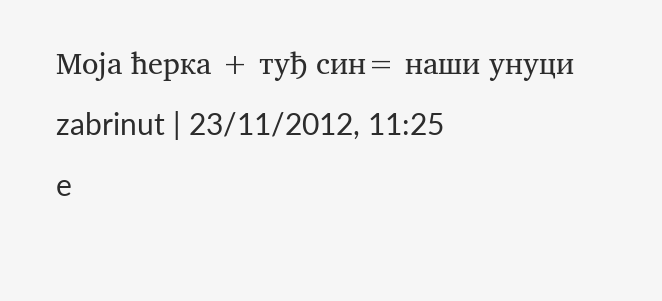Моја ћерка + туђ син= наши унуци
zabrinut | 23/11/2012, 11:25
e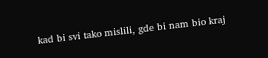kad bi svi tako mislili, gde bi nam bio kraj